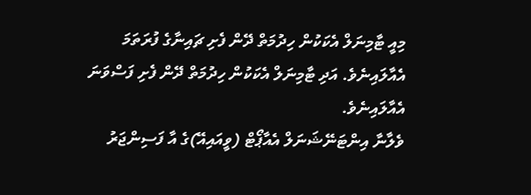މިއީ ޓާމިނަލް އެކަކުން ހިދުމަތް ދޭން ފެށި ޗައިނާގެ ފުރަތަމަ އެއާލައިނެވެ. އަދި ޓާމިނަލް އެކަކުން ހިދުމަތް ދޭން ފެށި ފަސްވަނަ އެއާލައިނެވެ.
ވެލާނާ އިންޓަނޭޝަނަލް އެއާޕޯޓް (ވީއައިއޭ)ގެ އާ ފަސިންޖަރު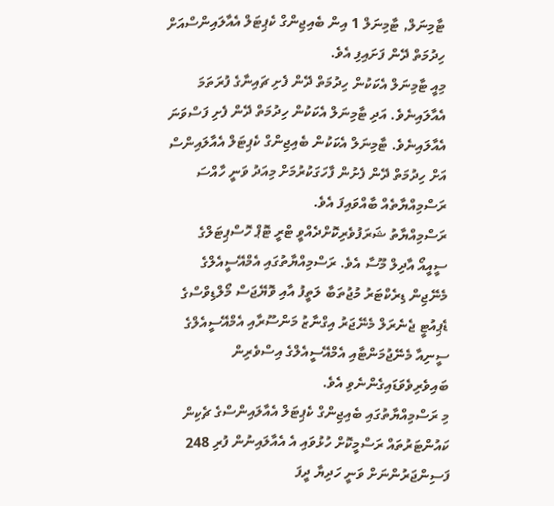ޓާމިނަލް, ޓާމިނަލް 1 އިން ބެއިޖިންގް ކެޕިޓަލް އެއާލައިންސްއަށް ހިދުމަތް ދޭން ފަށައިފި އެވެ.
މިއީ ޓާމިނަލް އެކަކުން ހިދުމަތް ދޭން ފެށި ޗައިނާގެ ފުރަތަމަ އެއާލައިނެވެ. އަދި ޓާމިނަލް އެކަކުން ހިދުމަތް ދޭން ފެށި ފަސްވަނަ އެއާލައިނެވެ. ޓާމިނަލް އެކަކުން ބެއިޖިންގް ކެޕިޓަލް އެއާލައިންސް އަށް ހިދުމަތް ދޭން ފެށުން ފާހަގަކުރުމަށް މިއަދު ވަނީ ހާއްސަ ރަސްމިއްޔާތެއް ބާއްވައިފަ އެވެ.
ރަސްމިއްޔާތު ޝަރަފުވެރިކޮށްދެއްވީ ޓްރީ ޓޮޕް ހޮސްޕިޓަލްގެ ސީއީއޯ އާދިލް މޫސާ އެވެ. ރަސްމިއްޔާތުގައި އެމްއޭސީއެލްގެ މެނޭޖިން ޑިރެކްޓަރު މުޖުތަބާ ލަތީފު އާއި ވޮޔޭޖަސް މޯލްޑިވްސްގެ ޑެޕިއުޓީ ޖެނެރަލް މެނޭޖަރު އިގްނާޒު މަންސޫރާއި އެމްއޭސީއެލްގެ ސީނިއާ މެނޭޖުމަންޓާއި އެމްއޭސީއެލްގެ އިސްވެރިން ބައިވެރިވެވަޑައިގެންނެވި އެވެ.
މި ރަސްމިއްޔާތުގައި ބެއިޖިންގް ކެޕިޓަލް އެއާލައިންސްގެ ޗެކިން ކައުންޓަރުތައް ރަސްމީކޮށް ހުޅުވައި އެ އެއާލައިނުން ފުރި 248 ފަސިންޖަރުންނަށް ވަނީ ހަދިޔާ ދީފަ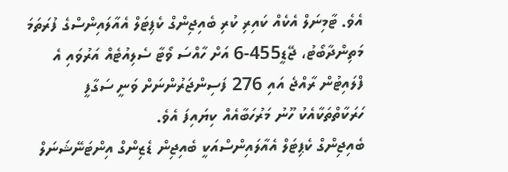އެވެ. ޓާމިނަލް އެކެއް ކައިރި ކުރި ބެއިޖިންގް ކެޕިޓަލް އެއާލައިންސްގެ ފުރަތަމަ މަތިންދާބޯޓު، ޖޭޑީ455-6 އަށް ހާއްސަ ވޯޓާ ސެލިއުޓެއް އަރުވައި އެ ފްލައިޓުން ރާއްޖެ އައި 276 ފަސިންޖަރުންނަށް ވަނީ ސަގާފީ ހަރަކާތްތަކާއެކު ހޫނު މަރުހަބާއެއް ކިޔައިފަ އެވެ.
ބެއިޖިންގް ކެޕިޓަލް އެއާލައިންސްއަކީ ބެއިޖިން ޑެޒިންގް އިންޓަނޭޝަނަލް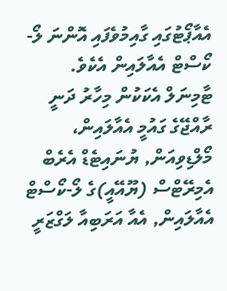އެއާޕޯޓުގައި ގާއިމުވެފައި އޮންނަ ލޯ-ކޯސްޓް އެއާލައިން އެކެވެ.
ޓާމިނަލް އެކަކުން މިހާރު ދަނީ ރާއްޖޭގެ ގައުމީ އެއާލައިން، މޯލްޑިވިއަން, ޔުނައިޓެޑް އެރެބް އެމިރޭޓްސް (ޔޫއޭއީ)ގެ ލޯ-ކޯސްޓް އެއާލައިން, އެއާ އަރަބިއާ ލަގްޒަރީ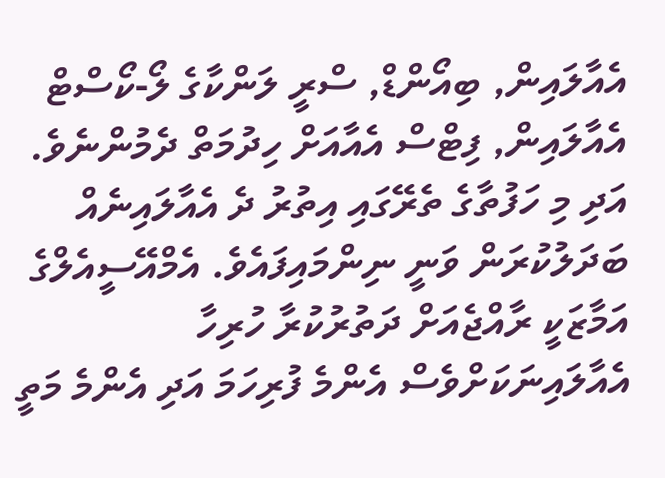އެއާލައިން, ބިއޯންޑް, ސްރީ ލަންކާގެ ލޯ-ކޯސްޓް އެއާލައިން, ފިޓްސް އެއާއަށް ހިދުމަތް ދެމުންނެވެ. އަދި މި ހަފުތާގެ ތެރޭގައި އިތުރު ދެ އެއާލައިނެއް ބަދަލުކުރަން ވަނީ ނިންމައިފައެވެ. އެމްއޭސީއެލްގެ އަމާޒަކީ ރާއްޖެއަށް ދަތުރުކުރާ ހުރިހާ އެއާލައިނަކަށްވެސް އެންމެ ފުރިހަމަ އަދި އެންމެ މަތީ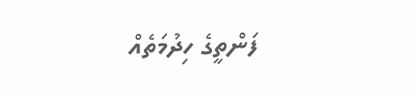ފަންތީގެ ހިދުމަތެއް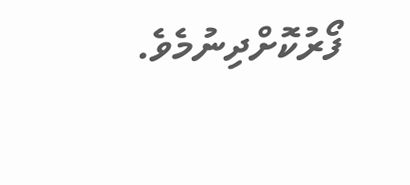ފޯރުކޮށްދިނުމެވެ.